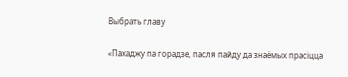Выбрать главу

«Пахаджу па горадзе, пасля пайду да знаёмых прасіцца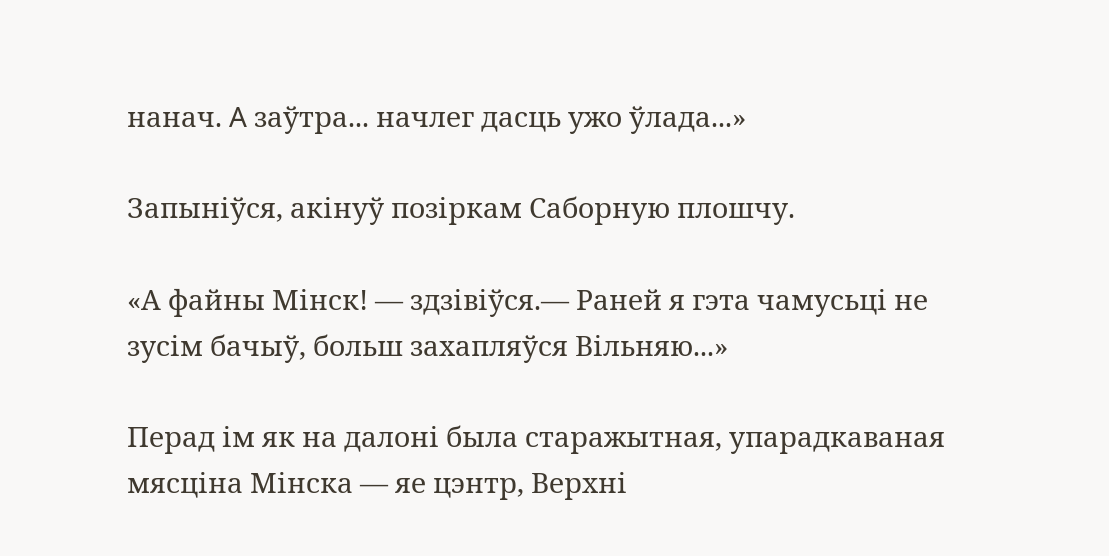нанач. A заўтра... начлег дасць ужо ўлада...»

Запыніўся, акінуў позіркам Саборную плошчу.

«А файны Мінск! — здзівіўся.— Раней я гэта чамусьці не зусім бачыў, больш захапляўся Вільняю...»

Перад ім як на далоні была старажытная, упарадкаваная мясціна Мінска — яе цэнтр, Верхні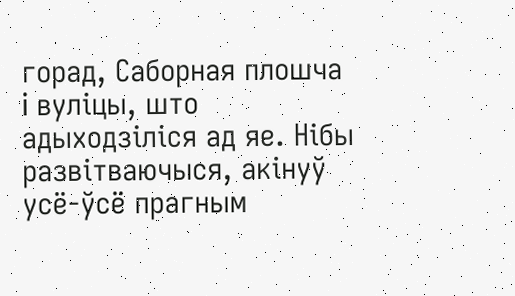горад, Саборная плошча i вуліцы, што адыходзіліся ад яе. Нібы развітваючыся, акінуў усё-ўсё прагным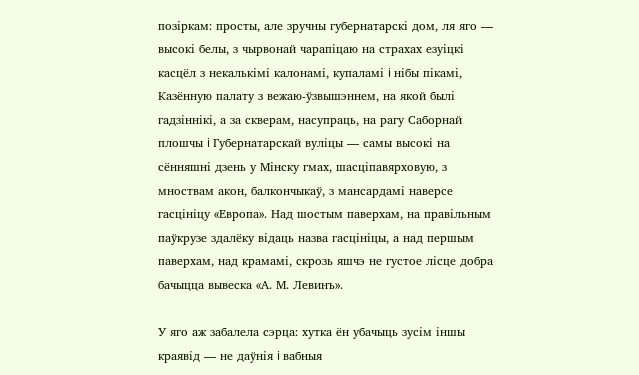позіркам: просты, але зручны губернатарскі дом, ля яго — высокі белы, з чырвонай чарапіцаю на страхах езуіцкі касцёл з некалькімі калонамі, купаламі i нібы пікамі, Казённую палату з вежаю-ўзвышэннем, на якой былі гадзіннікі, а за скверам, насупраць, на рагу Саборнай плошчы i Губернатарскай вуліцы — самы высокі на сённяшні дзень у Мінску гмах, шасціпавярховую, з мноствам акон, балкончыкаў, з мансардамі наверсе гасцініцу «Европа». Над шостым паверхам, на правільным паўкрузе здалёку відаць назва гасцініцы, а над першым паверхам, над крамамі, скрозь яшчэ не густое лісце добра бачыцца вывеска «А. М. Левинъ».

У яго аж забалела сэрца: хутка ён убачыць зусім іншы краявід — не даўнія i вабныя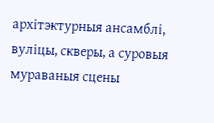архітэктурныя ансамблі, вуліцы, скверы, а суровыя мураваныя сцены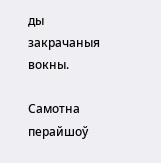ды закрачаныя вокны.

Самотна перайшоў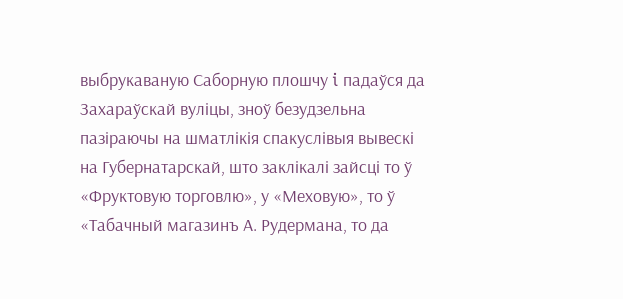выбрукаваную Саборную плошчу i падаўся да Захараўскай вуліцы, зноў безудзельна пазіраючы на шматлікія спакуслівыя вывескі на Губернатарскай, што заклікалі зайсці то ў «Фруктовую торговлю», у «Меховую», то ў «Табачный магазинъ А. Рудермана, то да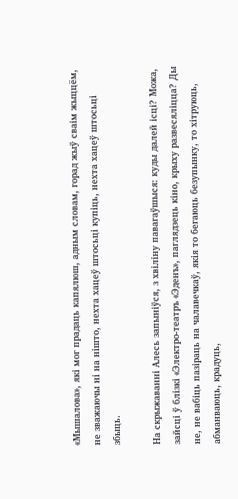«Мышалова», які мог прадаць капялюш, адным словам, горад жыў сваім жыццём, не зважаючы ні на нішто, нехта хацеў штосьці купіць, нехта хацеў штосьці збыць.

На скрыжаванні Алесь запыніўся, з хвіліну павагаўшыся: куды далей ісці? Можа, зайсці ў блізкі «Электро-театръ «Эденъ», паглядзець кіно, крыху развесяліцца? Ды не, не вабіць пазіраць на чалавечкаў, якія то бегаюць безупынку, то хітруюць, абманваюць, крадуць,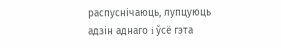распуснічаюць, лупцуюць адзін аднаго i ўсё гэта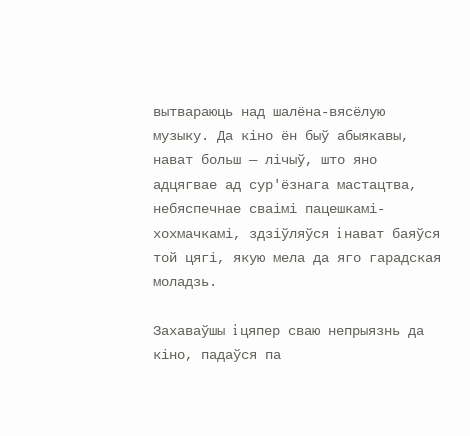вытвараюць над шалёна-вясёлую музыку. Да кіно ён быў абыякавы, нават больш — лічыў, што яно адцягвае ад сур'ёзнага мастацтва, небяспечнае сваімі пацешкамі-хохмачкамі, здзіўляўся i нават баяўся той цягі, якую мела да яго гарадская моладзь.

Захаваўшы i цяпер сваю непрыязнь да кіно, падаўся па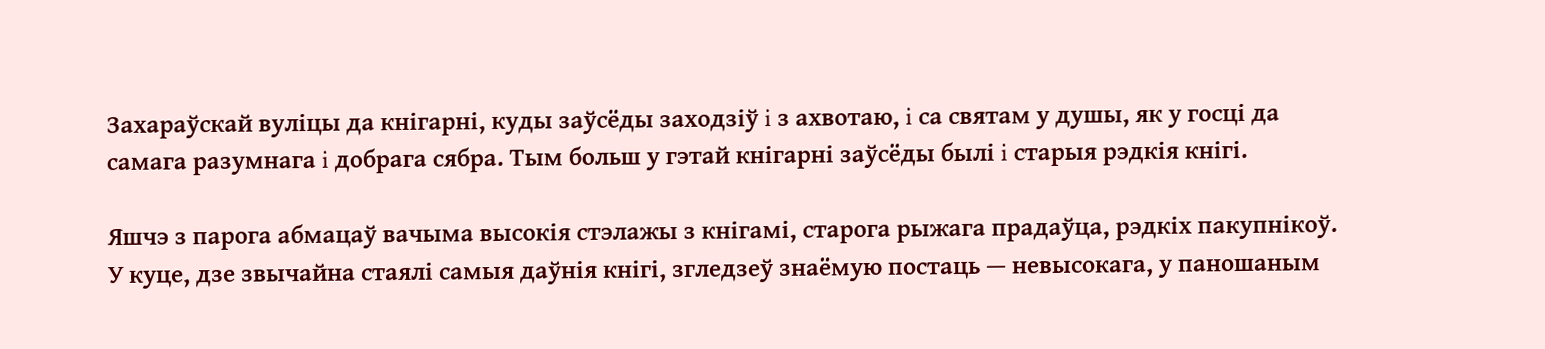Захараўскай вуліцы да кнігарні, куды заўсёды заходзіў i з ахвотаю, i са святам у душы, як у госці да самага разумнага i добрага сябра. Тым больш у гэтай кнігарні заўсёды былі i старыя рэдкія кнігі.

Яшчэ з парога абмацаў вачыма высокія стэлажы з кнігамі, старога рыжага прадаўца, рэдкіх пакупнікоў. У куце, дзе звычайна стаялі самыя даўнія кнігі, згледзеў знаёмую постаць — невысокага, у паношаным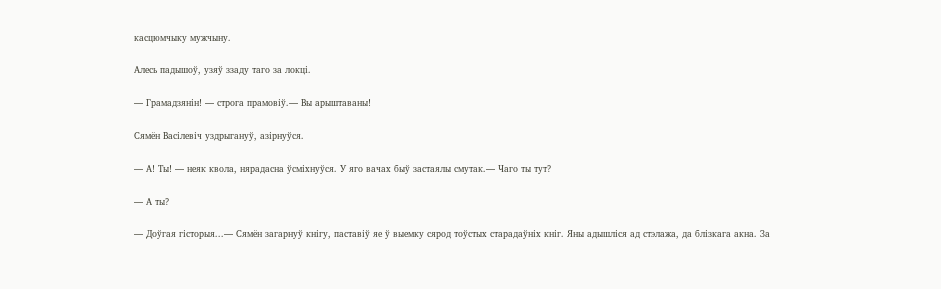касцюмчыку мужчыну.

Алесь падышоў, узяў ззаду таго за локці.

— Грамадзянін! — строга прамовіў.— Вы арыштаваны!

Сямён Васілевіч уздрыгануў, азірнуўся.

— А! Ты! — неяк квола, нярадасна ўсміхнуўся. У яго вачах быў застаялы смутак.— Чаго ты тут?

— А ты?

— Доўгая гісторыя...— Сямён загарнуў кнігу, паставіў яе ў выемку сярод тоўстых старадаўніх кніг. Яны адышліся ад стэлажа, да блізкага акна. За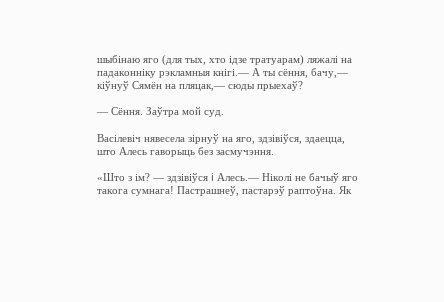шыбінаю яго (для тых, хто ідзе тратуарам) ляжалі на падаконніку рэкламныя кнігі.— А ты сёння, бачу,— кіўнуў Сямён на пляцак,— сюды прыехаў?

— Сёння. Заўтра мой суд.

Васілевіч нявесела зірнуў на яго, здзівіўся, здаецца, што Алесь гаворыць без засмучэння.

«Што з ім? — здзівіўся i Алесь.— Ніколі не бачыў яго такога сумнага! Пастрашнеў, пастарэў раптоўна. Як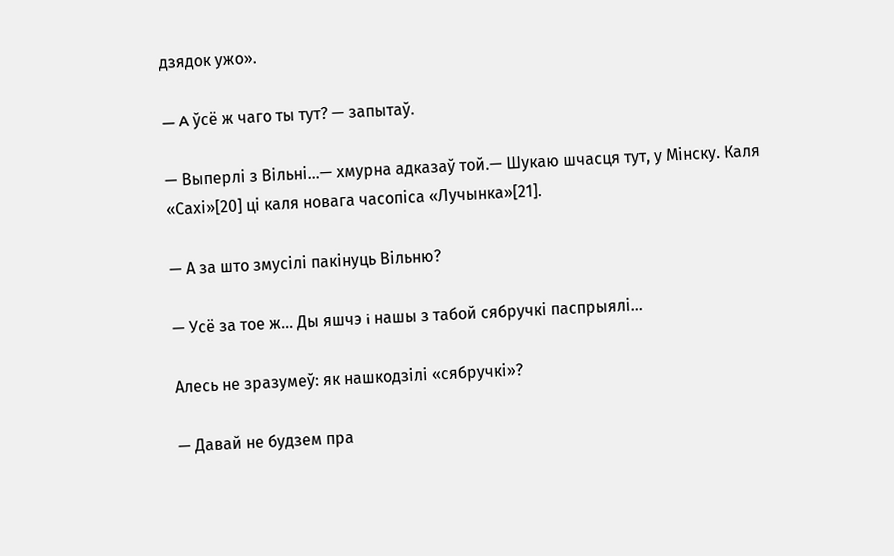дзядок ужо».

— A ўсё ж чаго ты тут? — запытаў.

— Выперлі з Вільні...— хмурна адказаў той.— Шукаю шчасця тут, у Мінску. Каля «Сахі»[20] ці каля новага часопіса «Лучынка»[21].

— А за што змусілі пакінуць Вільню?

— Усё за тое ж... Ды яшчэ i нашы з табой сябручкі паспрыялі...

Алесь не зразумеў: як нашкодзілі «сябручкі»?

— Давай не будзем пра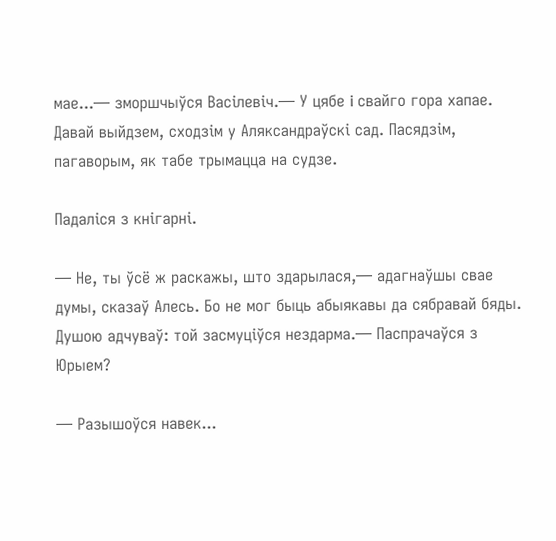мае...— зморшчыўся Васілевіч.— У цябе i свайго гора хапае. Давай выйдзем, сходзім у Аляксандраўскі сад. Пасядзім, пагаворым, як табе трымацца на судзе.

Падаліся з кнігарні.

— Не, ты ўсё ж раскажы, што здарылася,— адагнаўшы свае думы, сказаў Алесь. Бо не мог быць абыякавы да сябравай бяды. Душою адчуваў: той засмуціўся нездарма.— Паспрачаўся з Юрыем?

— Разышоўся навек...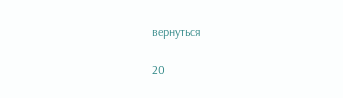вернуться

20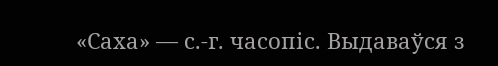«Саха» — с.-г. часопіс. Выдаваўся з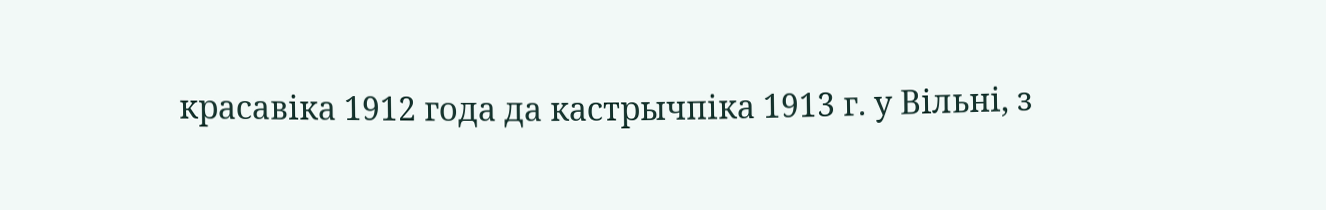красавіка 1912 года да кастрычпіка 1913 г. у Вільні, з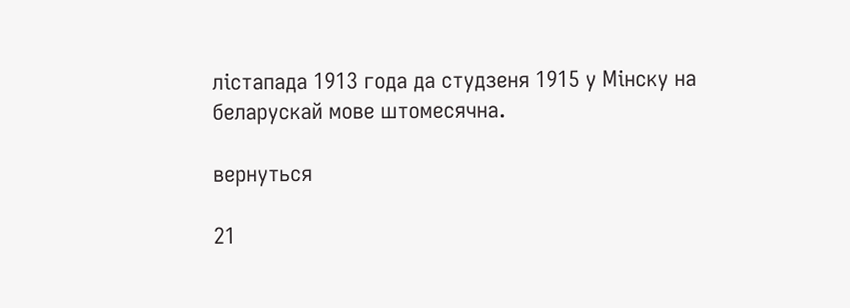лістапада 1913 года да студзеня 1915 у Мінску на беларускай мове штомесячна.

вернуться

21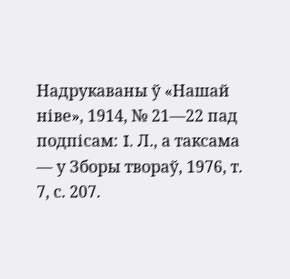Надрукаваны ў «Нашай ніве», 1914, № 21—22 пад подпісам: I. Л., а таксама — у Зборы твораў, 1976, т. 7, с. 207.